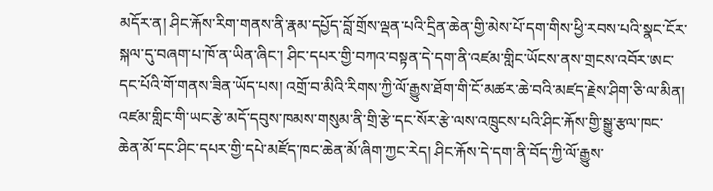མདོར་ན། ཤིང་རྐོས་རིག་གནས་ནི་རྣམ་དཔྱོད་བློ་གྲོས་ལྡན་པའི་དྲིན་ཆེན་གྱི་མེས་པོ་དག་གིས་ཕྱི་རབས་པའི་སྣང་ངོར་སྐལ་དུ་བཞག་པ་ཁོ་ན་ཡིན་ཞིང་། ཤིང་དཔར་གྱི་བཀའ་བསྟན་དེ་དག་ནི་འཛམ་གླིང་ཡོངས་ནས་གྲངས་འབོར་ཨང་དང་པོའི་གོ་གནས་ཟིན་ཡོད་པས། འགྲོ་བ་མིའི་རིགས་ཀྱི་ལོ་རྒྱུས་ཐོག་གི་ངོ་མཚར་ཆེ་བའི་མཛད་རྗེས་ཤིག་ཅི་ལ་མིན། འཛམ་གླིང་གི་ཡང་རྩེ་མདོ་དབུས་ཁམས་གསུམ་ནི་གྲི་རྩེ་དང་སོར་རྩེ་ལས་འཁྲུངས་པའི་ཤིང་རྐོས་གྱི་སྒྱུ་རྩལ་ཁང་ཆེན་མོ་དང་ཤིང་དཔར་གྱི་དཔེ་མཛོད་ཁང་ཆེན་མོ་ཞིག་ཀྱང་རེད། ཤིང་རྐོས་དེ་དག་ནི་བོད་ཀྱི་ལོ་རྒྱུས་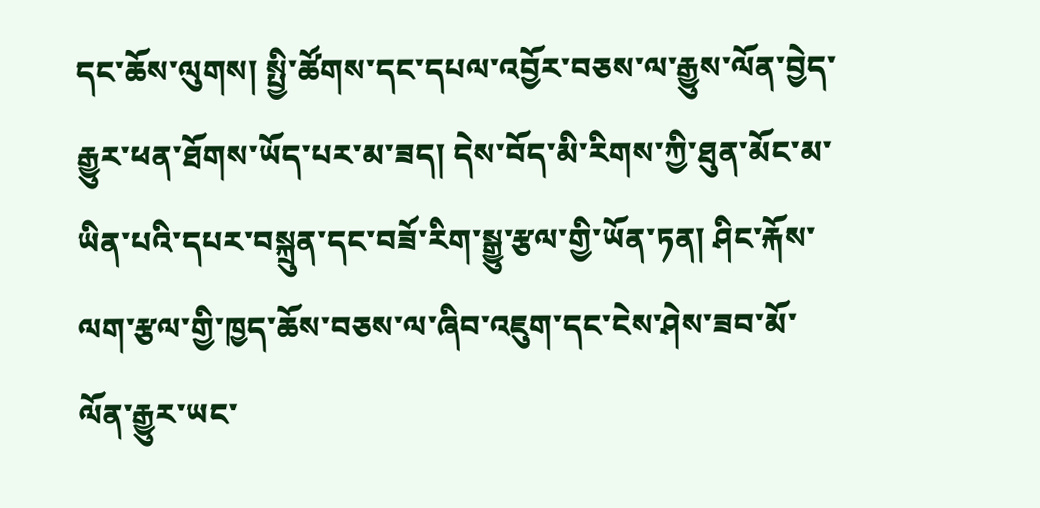དང་ཆོས་ལུགས། སྤྱི་ཚོགས་དང་དཔལ་འབྱོར་བཅས་ལ་རྒྱུས་ལོན་བྱེད་རྒྱུར་ཕན་ཐོགས་ཡོད་པར་མ་ཟད། དེས་བོད་མི་རིགས་ཀྱི་ཐུན་མོང་མ་ཡིན་པའི་དཔར་བསྐྲུན་དང་བཟོ་རིག་སྒྱུ་རྩལ་གྱི་ཡོན་ཏན། ཤིང་རྐོས་ལག་རྩལ་གྱི་ཁྱད་ཆོས་བཅས་ལ་ཞིབ་འཇུག་དང་ངེས་ཤེས་ཟབ་མོ་ལོན་རྒྱུར་ཡང་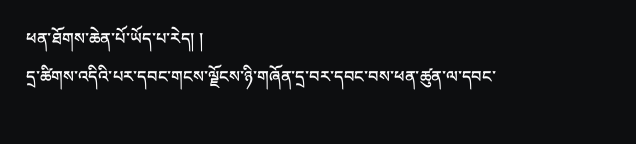ཕན་ཐོགས་ཆེན་པོ་ཡོད་པ་རེད། །
དྲ་ཚིགས་འདིའི་པར་དབང་གངས་ལྗོངས་ཉི་གཞོན་དྲ་བར་དབང་བས་ཕན་ཚུན་ལ་དབང་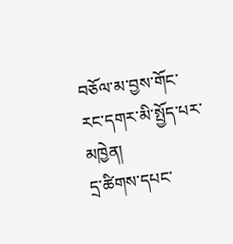བཅོལ་མ་བྱས་གོང་རང་དགར་མི་སྤྱོད་པར་མཁྱེན།
དྲ་ཚིགས་དཔང་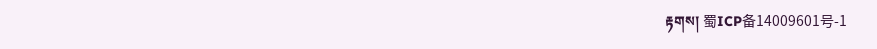རྟགས། 蜀ICP备14009601号-1